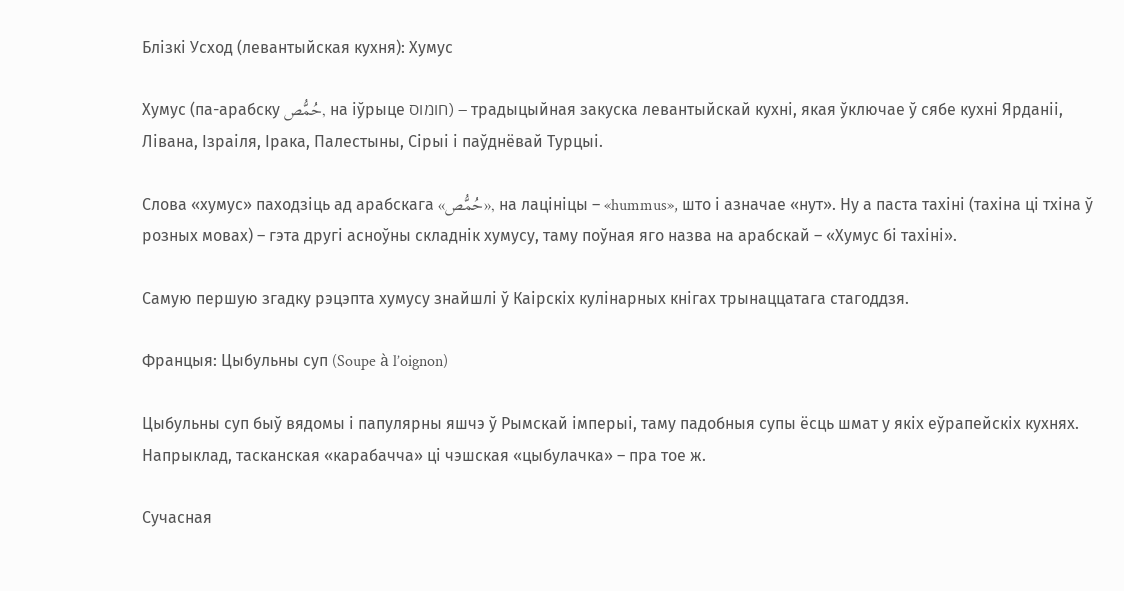Блізкі Усход (левантыйская кухня): Хумус

Хумус (па-арабску حُمُّص, на іўрыце חומוס) – традыцыйная закуска левантыйскай кухні, якая ўключае ў сябе кухні Ярданіі, Лівана, Ізраіля, Ірака, Палестыны, Сірыі і паўднёвай Турцыі.

Слова «хумус» паходзіць ад арабскага «حُمُّص», на лацініцы – «hummus», што і азначае «нут». Ну а паста тахіні (тахіна ці тхіна ў розных мовах) – гэта другі асноўны складнік хумусу, таму поўная яго назва на арабскай – «Хумус бі тахіні».

Самую першую згадку рэцэпта хумусу знайшлі ў Каірскіх кулінарных кнігах трынаццатага стагоддзя.

Францыя: Цыбульны суп (Soupe à l’oignon)

Цыбульны суп быў вядомы і папулярны яшчэ ў Рымскай імперыі, таму падобныя супы ёсць шмат у якіх еўрапейскіх кухнях. Напрыклад, тасканская «карабачча» ці чэшская «цыбулачка» – пра тое ж.

Сучасная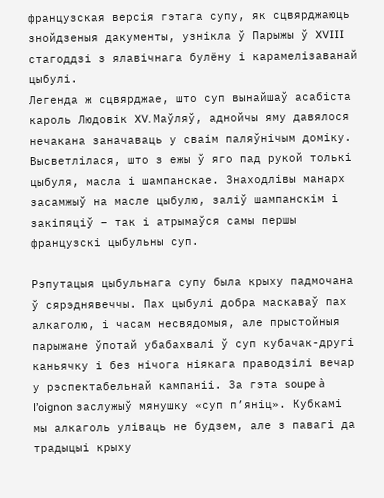французская версія гэтага супу, як сцвярджаюць знойдзеныя дакументы, узнікла ў Парыжы ў XVIII стагоддзі з ялавічнага булёну і карамелізаванай цыбулі.
Легенда ж сцвярджае, што суп вынайшаў асабіста кароль Людовік XV. Маўляў, аднойчы яму давялося нечакана заначаваць у сваім паляўнічым доміку. Высветлілася, што з ежы ў яго пад рукой толькі цыбуля, масла і шампанскае. Знаходлівы манарх засамжыў на масле цыбулю, заліў шампанскім і закіпяціў – так і атрымаўся самы першы французскі цыбульны суп.

Рэпутацыя цыбульнага супу была крыху падмочана ў сярэднявеччы. Пах цыбулі добра маскаваў пах алкаголю, і часам несвядомыя, але прыстойныя парыжане ўпотай убабахвалі ў суп кубачак-другі каньячку і без нічога ніякага праводзілі вечар у рэспектабельнай кампаніі. За гэта soupe à l’oignon заслужыў мянушку «суп п’яніц». Кубкамі мы алкаголь уліваць не будзем, але з павагі да традыцыі крыху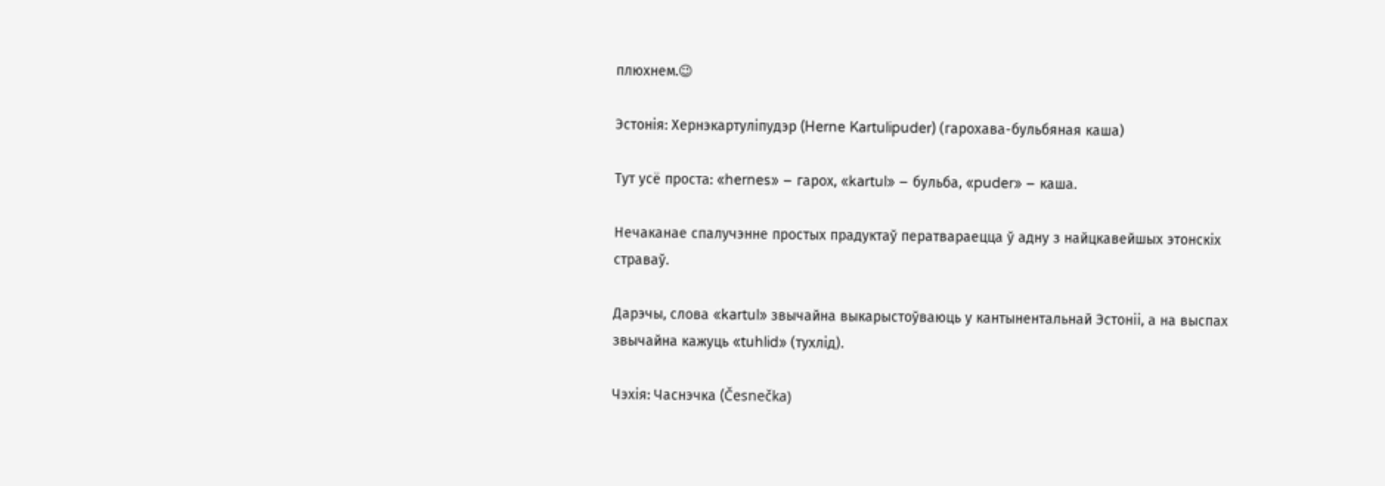плюхнем.😉

Эстонія: Хернэкартуліпудэр (Herne Kartulipuder) (гарохава-бульбяная каша)

Тут усё проста: «hernes» – гарох, «kartul» – бульба, «puder» – каша.

Нечаканае спалучэнне простых прадуктаў ператвараецца ў адну з найцкавейшых этонскіх страваў.

Дарэчы, слова «kartul» звычайна выкарыстоўваюць у кантынентальнай Эстоніі, а на выспах звычайна кажуць «tuhlid» (тухлід).

Чэхія: Часнэчка (Česnečka)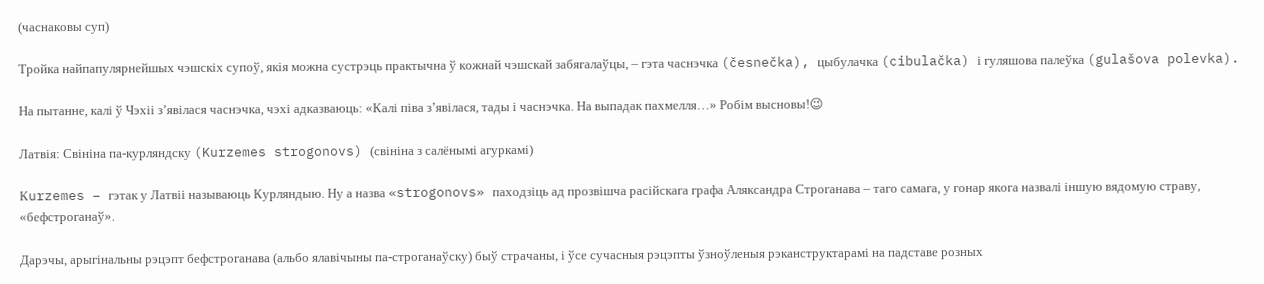(часнаковы суп)

Тройка найпапулярнейшых чэшскіх супоў, якія можна сустрэць практычна ў кожнай чэшскай забягалаўцы, – гэта часнэчка (česnečka), цыбулачка (cibulačka) і гуляшова палеўка (gulašova polevka).

На пытанне, калі ў Чэхіі з’явілася часнэчка, чэхі адказваюць: «Калі піва з’явілася, тады і часнэчка. На выпадак пахмелля…» Робім высновы!😉

Латвія: Свініна па-курляндску (Kurzemes strogonovs) (свініна з салёнымі агуркамі)

Кurzemes – гэтак у Латвіі называюць Курляндыю. Ну а назва «strogonovs» паходзіць ад прозвішча расійскага графа Аляксандра Строганава – таго самага, у гонар якога назвалі іншую вядомую страву, «бефстроганаў».

Дарэчы, арыгінальны рэцэпт бефстроганава (альбо ялавічыны па-строганаўску) быў страчаны, і ўсе сучасныя рэцэпты ўзноўленыя рэканструктарамі на падставе розных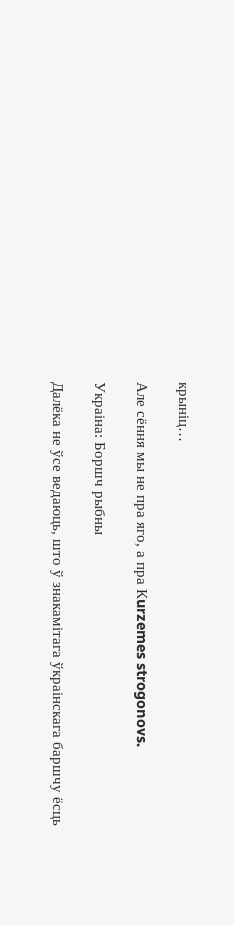крыніц…

Але сёння мы не пра яго, а пра Кurzemes strogonovs.

Украіна: Боршч рыбны

Далёка не ўсе ведаюць, што ў знакамітага ўкраінскага баршчу ёсць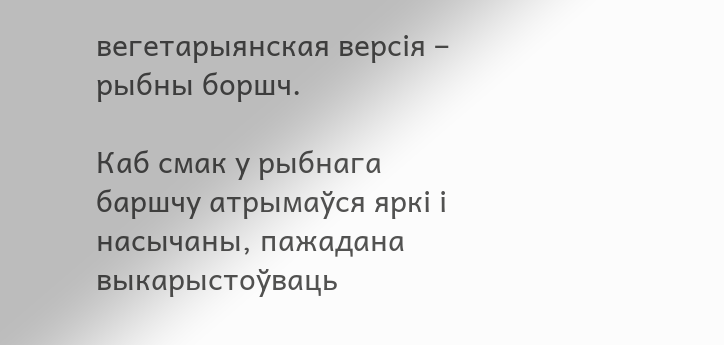вегетарыянская версія – рыбны боршч.

Каб смак у рыбнага баршчу атрымаўся яркі і насычаны, пажадана выкарыстоўваць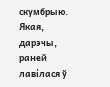скумбрыю. Якая, дарэчы, раней лавілася ў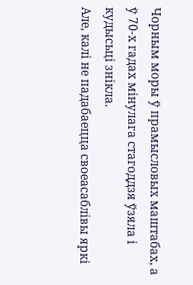Чорным моры ў прамысловых маштабах, а ў 70-х гадах мінулага стагоддзя ўзяла і кудысьці знікла.
Але, калі не падабаецца своеасаблівы яркі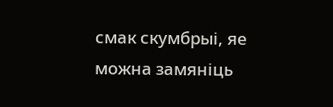смак скумбрыі, яе можна замяніць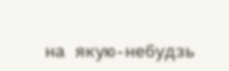на якую-небудзь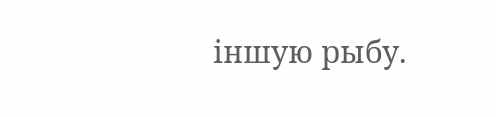іншую рыбу.